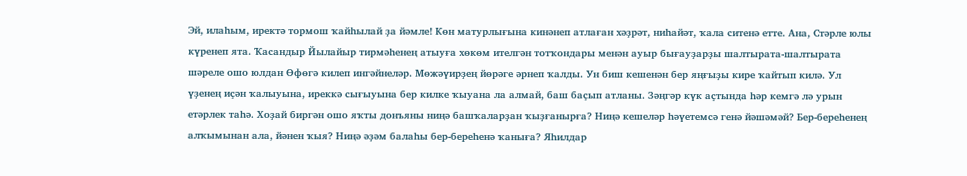Эй, илаһым, иректә тормош ҡайһылай ҙа йәмле! Көн матурлығына кинәнеп атлаған хәҙрәт, ниһайәт, ҡала ситенә етте. Ана, Стәрле юлы күренеп ята. Ҡасандыр Йылайыр тирмәһенең атыуға хөкөм ителгән тотҡондары менән ауыр бығауҙарҙы шалтырата-шалтырата шәреле ошо юлдан Өфөгә килеп ингәйнеләр. Мөжәүирҙең йөрәге әрнеп ҡалды. Ун биш кешенән бер яңғыҙы кире ҡайтып килә. Ул үҙенең иҫән ҡалыуына, иреккә сығыуына бер килке ҡыуана ла алмай, баш баҫып атланы. Зәңгәр күк аҫтында һәр кемгә лә урын етәрлек таһә. Хоҙай биргән ошо яҡты донъяны ниңә башҡаларҙан ҡыҙғанырға? Ниңә кешеләр һәүетемсә генә йәшәмәй? Бер-береһенең алҡымынан ала, йәнен ҡыя? Ниңә әҙәм балаһы бер-береһенә ҡаныға? Яһилдар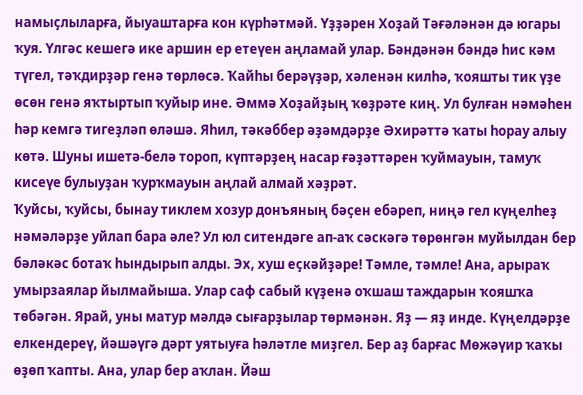намыҫлыларға, йыуаштарға кон күрһәтмәй. Үҙҙәрен Хоҙай Тәғәләнән дә югары ҡуя. Үлгәс кешегә ике аршин ер етеүен аңламай улар. Бәндәнән бәндә һис кәм түгел, тәҡдирҙәр генә төрлөсә. Ҡайһы берәүҙәр, хәленән килһә, ҡояшты тик үҙе өсөн генә яҡтыртып ҡуйыр ине. Әммә Хоҙайҙың ҡөҙрәте киң. Ул булған нәмәһен һәр кемгә тигеҙләп өләшә. Яһил, тәкәббер әҙәмдәрҙе Әхирәттә ҡаты һорау алыу көтә. Шуны ишетә-белә тороп, күптәрҙең насар ғәҙәттәрен ҡуймауын, тамуҡ кисеүе булыуҙан ҡурҡмауын аңлай алмай хәҙрәт.
Ҡуйсы, ҡуйсы, бынау тиклем хозур донъяның бәҫен ебәреп, ниңә гел күңелһеҙ нәмәләрҙе уйлап бара әле? Ул юл ситендәге ап-аҡ сәскәгә төрөнгән муйылдан бер бәләкәс ботаҡ һындырып алды. Эх, хуш еҫкәйҙәре! Тәмле, тәмле! Ана, арыраҡ умырзаялар йылмайыша. Улар саф сабый күҙенә оҡшаш таждарын ҡояшҡа төбәгән. Ярай, уны матур мәлдә сығарҙылар төрмәнән. Яҙ — яҙ инде. Күңелдәрҙе елкендереү, йәшәүгә дәрт уятыуға һәләтле миҙгел. Бер аҙ барғас Мөжәүир ҡаҡы өҙөп ҡапты. Ана, улар бер аҡлан. Йәш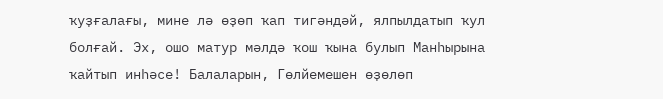ҡуҙғалағы, мине лә өҙөп ҡап тигәндәй, ялпылдатып ҡул болғай. Эх, ошо матур мәлдә ҡош ҡына булып Манһырына ҡайтып инһәсе! Балаларын, Гөлйемешен өҙөлөп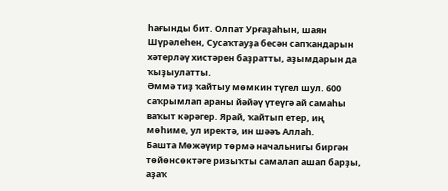һағынды бит. Олпат Урғаҙаһын, шаян Шүрәлеһен, Сусаҡтауҙа бесән сапҡандарын хәтерләү хистәрен баҙратты, аҙымдарын да ҡыҙыулатты.
Әммә тиҙ ҡайтыу мөмкин түгел шул. 600 саҡрымлап араны йәйәү үтеүгә ай самаһы ваҡыт кәрәгер. Ярай, ҡайтып етер, иң мөһиме, ул иректә, ин шәәъ Аллаһ.
Башта Мөжәүир төрмә начальнигы биргән төйөнсөктәге ризыҡты самалап ашап барҙы, аҙаҡ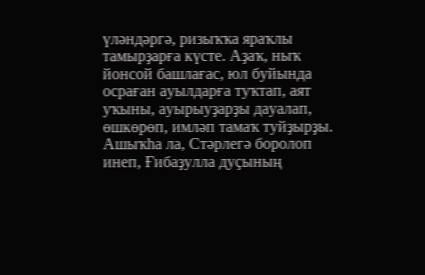үләндәргә, ризыҡҡа яраҡлы тамырҙарға күсте. Аҙаҡ, ныҡ йонсой башлағас, юл буйында осраған ауылдарға туҡтап, аят уҡыны, ауырыуҙарҙы дауалап, өшкөрөп, имләп тамаҡ туйҙырҙы. Ашыҡһа ла, Стәрлегә боролоп инеп, Ғибаҙулла дуҫының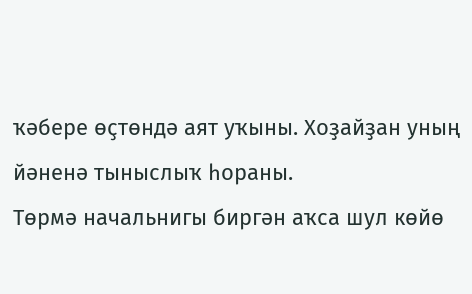ҡәбере өҫтөндә аят уҡыны. Хоҙайҙан уның йәненә тыныслыҡ һораны.
Төрмә начальнигы биргән аҡса шул көйө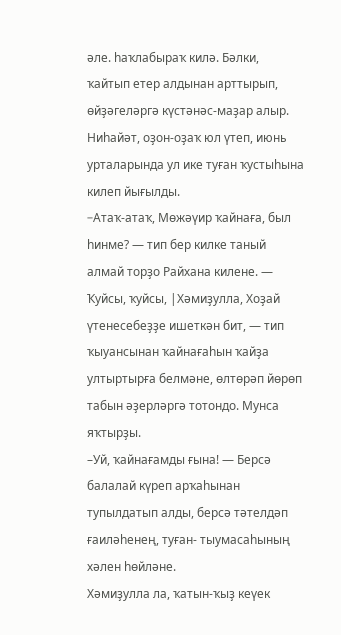әле. һаҡлабыраҡ килә. Бәлки, ҡайтып етер алдынан арттырып, өйҙәгеләргә күстәнәс-маҙар алыр.
Ниһайәт, оҙон-оҙаҡ юл үтеп, июнь урталарында ул ике туған ҡустыһына килеп йығылды.
–Aтаҡ-атаҡ, Мөжәүир ҡайнаға, был һинме? — тип бер килке таный алмай торҙо Райхана килене. — Ҡуйсы, ҡуйсы, |Хәмиҙулла, Хоҙай үтенесебеҙҙе ишеткән бит, — тип ҡыуансынан ҡайнағаһын ҡайҙа ултыртырға белмәне, өлтөрәп йөрөп табын әҙерләргә тотондо. Мунса яҡтырҙы.
–Уй, ҡайнағамды ғына! — Берсә балалай күреп арҡаһынан тупылдатып алды, берсә тәтелдәп ғаиләһенең, туған- тыумасаһының хәлен һөйләне.
Хәмиҙулла ла, ҡатын-ҡыҙ кеүек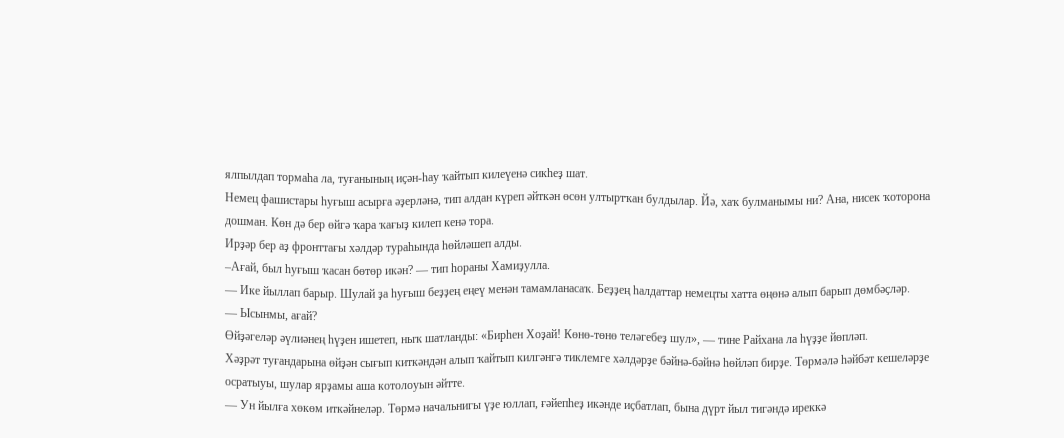ялпылдап тормаһа ла, туғанының иҫән-һау ҡайтып килеүенә сикһеҙ шат.
Немец фашистары һуғыш асырға әҙерләнә, тип алдан күреп әйткән өсөн ултыртҡан булдылар. Йә, хаҡ булманымы ни? Ана, нисек ҡоторона дошман. Көн дә бер өйгә ҡара ҡағыҙ килеп кенә тора.
Ирҙәр бер аҙ фронттағы хәлдәр тураһында һөйләшеп алды.
–Ағай, был һуғыш ҡасан бөтөр икән? — тип һораны Хамиҙулла.
— Ике йыллап барыр. Шулай ҙа һуғыш беҙҙең еңеү менән тамамланасаҡ. Беҙҙең һалдаттар немецты хатта өңөнә алып барып дөмбәҫләр.
— Ысынмы, ағай?
Өйҙәгеләр әүлиәнең һүҙен ишетеп, ныҡ шатланды: «Бирһен Хоҙай! Көнө-төнө теләгебеҙ шул», — тине Райхана ла һүҙҙе йөпләп.
Хәҙрәт туғандарына өйҙән сығып киткәндән алып ҡайтып килгәнгә тиклемге хәлдәрҙе бәйнә-бәйнә һөйләп бирҙе. Төрмәлә һәйбәт кешеләрҙе осратыуы, шулар ярҙамы аша котолоуын әйтте.
— Ун йылға хөкөм иткәйнеләр. Төрмә начальнигы үҙе юллап, ғәйепһеҙ икәнде иҫбатлап, бына дүрт йыл тигәндә иреккә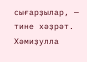сығарҙылар, — тине хәҙрәт.
Хәмиҙулла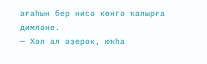ағаһын бер нисә көнгә ҡалырға димләне.
— Хәл ал әҙерәк, юҡһа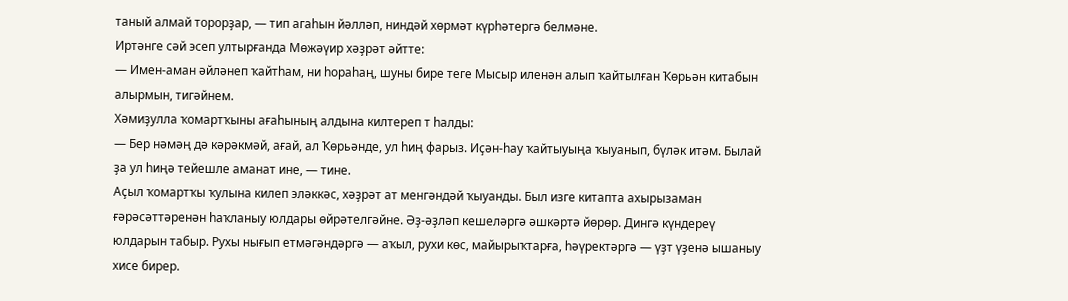таный алмай торорҙар, — тип агаһын йәлләп, ниндәй хөрмәт күрһәтергә белмәне.
Иртәнге сәй эсеп ултырғанда Мөжәүир хәҙрәт әйтте:
— Имен-аман әйләнеп ҡайтһам, ни һораһаң, шуны бире теге Мысыр иленән алып ҡайтылған Ҡөрьән китабын алырмын, тигәйнем.
Хәмиҙулла ҡомартҡыны ағаһының алдына килтереп т һалды:
— Бер нәмәң дә кәрәкмәй, ағай, ал Ҡөрьәнде, ул һиң фарыз. Иҫән-һау ҡайтыуыңа ҡыуанып, бүләк итәм. Былай ҙа ул һиңә тейешле аманат ине, — тине.
Аҫыл ҡомартҡы ҡулына килеп эләккәс, хәҙрәт ат менгәндәй ҡыуанды. Был изге китапта ахырызаман ғәрәсәттәренән һаҡланыу юлдары өйрәтелгәйне. Әҙ-әҙләп кешеләргә әшкәртә йөрөр. Дингә күндереү юлдарын табыр. Рухы нығып етмәгәндәргә — аҡыл, рухи көс, майырыҡтарға, һәүректәргә — үҙт үҙенә ышаныу хисе бирер.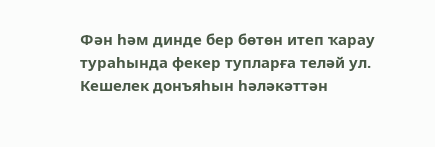Фән һәм динде бер бөтөн итеп ҡарау тураһында фекер тупларға теләй ул. Кешелек донъяһын һәләкәттән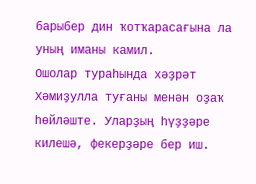барыбер дин ҡотҡарасағына ла уның иманы камил.
Ошолар тураһында хәҙрәт Хәмиҙулла туғаны менән оҙаҡ һөйләште. Уларҙың һүҙҙәре килешә, фекерҙәре бер иш.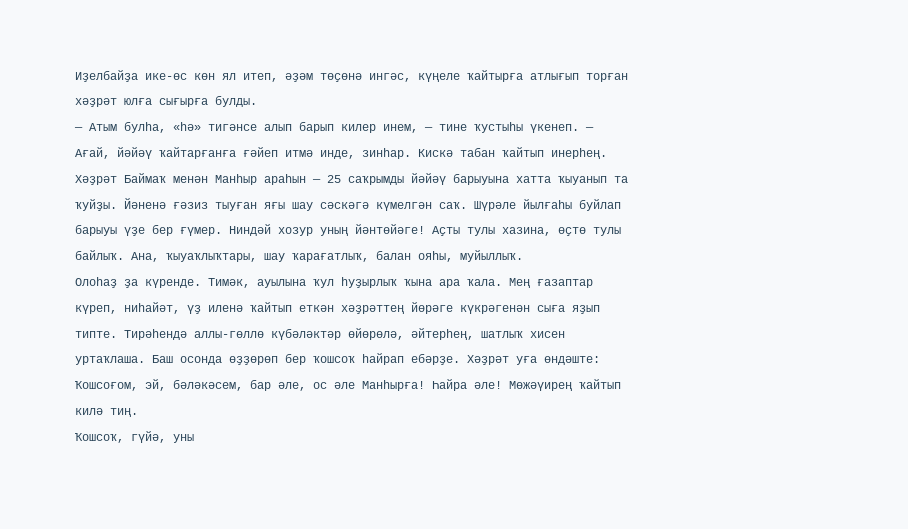Иҙелбайҙа ике-өс көн ял итеп, әҙәм төҫөнә ингәс, күңеле ҡайтырға атлығып торған хәҙрәт юлға сығырға булды.
— Атым булһа, «һә» тигәнсе алып барып килер инем, — тине ҡустыһы үкенеп. — Ағай, йәйәү ҡайтарғанға ғәйеп итмә инде, зинһар. Кискә табан ҡайтып инерһең.
Хәҙрәт Баймаҡ менән Манһыр араһын — 25 саҡрымды йәйәү барыуына хатта ҡыуанып та ҡуйҙы. Йәненә ғәзиз тыуған яғы шау сәскәгә күмелгән саҡ. Шүрәле йылғаһы буйлап барыуы үҙе бер ғүмер. Ниндәй хозур уның йәнтөйәге! Аҫты тулы хазина, өҫтө тулы байлыҡ. Ана, ҡыуаҡлыҡтары, шау ҡарағатлыҡ, балан ояһы, муйыллыҡ.
Олоһаҙ ҙа күренде. Тимәк, ауылына ҡул һуҙырлыҡ ҡына ара ҡала. Мең ғазаптар күреп, ниһайәт, үҙ иленә ҡайтып еткән хәҙрәттең йөрәге күкрәгенән сыға яҙып типте. Тирәһендә аллы-гөллө күбәләктәр өйөрөлә, әйтерһең, шатлыҡ хисен уртаҡлаша. Баш осонда өҙҙөрөп бер ҡошсоҡ һайрап ебәрҙе. Хәҙрәт уға өндәште:
Ҡошсоғом, эй, бәләкәсем, бар әле, ос әле Манһырға! Һайра әле! Мөжәүирең ҡайтып килә тиң.
Ҡошсоҡ, гүйә, уны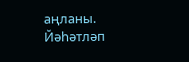аңланы. Йәһәтләп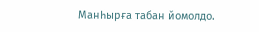Манһырға табан йомолдо.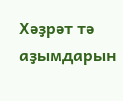Хәҙрәт тә аҙымдарын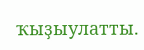ҡыҙыулатты.